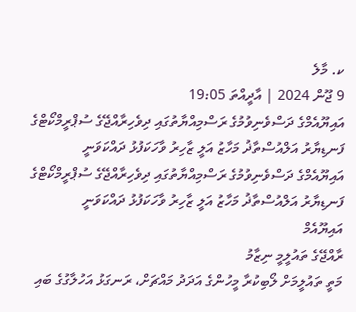ކ. މާލެ
9 ޖޫން 2024 | އާދީއްތަ 19:05
އައިޔޫއެމްގެ ދަސްވެނިވުމުގެ ރަސްމިއްޔާތުގައި ދިވެހިރާއްޖޭގެ ސުޕްރީމްކޯޓްގެ ފަނޑިޔާރު އަލްއުސްތާޛު މަހާޒު އަލީ ޒާހިރު ވާހަކަފުޅު ދައްކަވަނީ
އައިޔޫއެމްގެ ދަސްވެނިވުމުގެ ރަސްމިއްޔާތުގައި ދިވެހިރާއްޖޭގެ ސުޕްރީމްކޯޓްގެ ފަނޑިޔާރު އަލްއުސްތާޛު މަހާޒު އަލީ ޒާހިރު ވާހަކަފުޅު ދައްކަވަނީ
އައިޔޫއެމް
ރާއްޖޭގެ ތައުލީމީ ނިޒާމު
މަތީ ތައުލީމަށް ލޯބިކުރާ މީހުންގެ އަދަދު މައްޗަށް، ރަނގަޅު އަހުލާގުގެ ބައި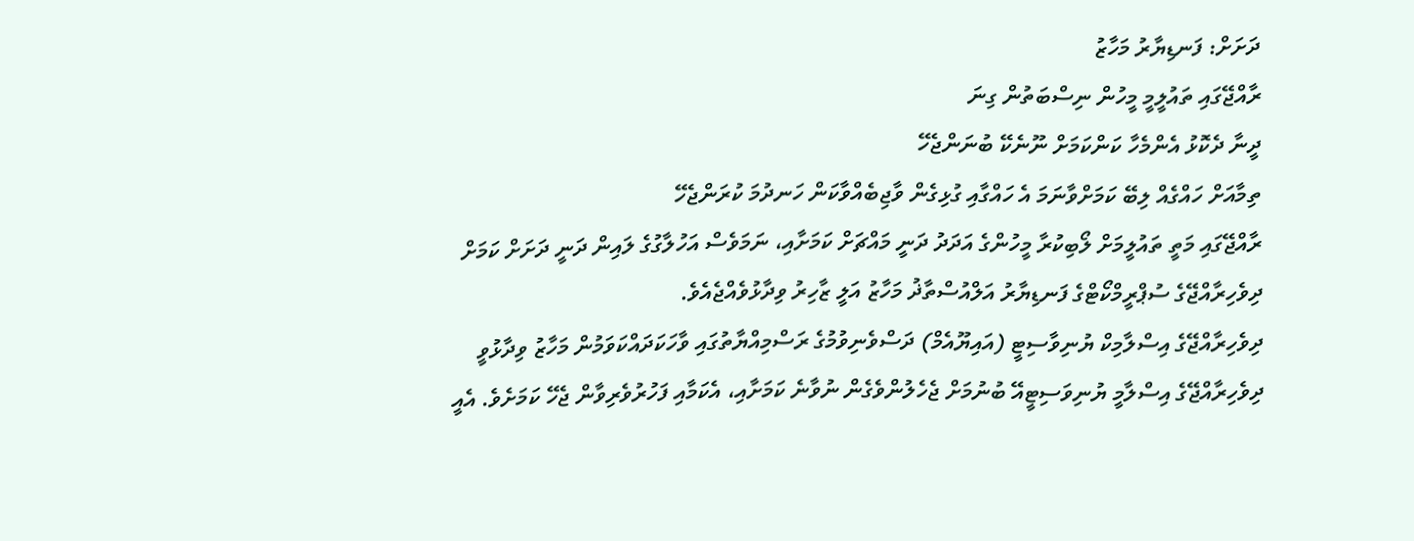ދަށަށް: ފަނޑިޔާރު މަހާޒު
ރާއްޖޭގައި ތައުލީމީ މީހުން ނިސްބަތުން ގިނަ
ދީނާ ދެކޮޅު އެންމެހާ ކަންކަމަށް ނޫނެކޭ ބުނަންޖެހޭ
ތިމާއަށް ހައްގެއް ލިބޭ ކަމަށްވާނަމަ އެ ހައްގާއި ގުޅިގެން ވާޖިބެއްވާކަން ހަނދުމަ ކުރަންޖެހޭ
ރާއްޖޭގައި މަތީ ތައުލީމަށް ލޯބިކުރާ މީހުންގެ އަދަދު ދަނީ މައްޗަށް ކަމަށާއި، ނަމަވެސް އަހުލާގުގެ ލައިން ދަނީ ދަށަށް ކަމަށް ދިވެހިރާއްޖޭގެ ސުޕްރީމްކޯޓްގެ ފަނޑިޔާރު އަލްއުސްތާޛު މަހާޒު އަލީ ޒާހިރު ވިދާޅުވެއްޖެއެވެ.
ދިވެހިރާއްޖޭގެ އިސްލާމިކް ޔުނިވާސިޓީ (އައިޔޫއެމް) ދަސްވެނިވުމުގެ ރަސްމިއްޔާތުގައި ވާހަކަދައްކަވަމުން މަހާޒު ވިދާޅުވީ ދިވެހިރާއްޖޭގެ އިސްލާމީ ޔުނިވަސިޓީއޭ ބުނުމަށް ޖެހެލުންވެގެން ނުވާނެ ކަމަށާއި، އެކަމާއި ފަހުރުވެރިވާން ޖެހޭ ކަމަށެވެ. އެއީ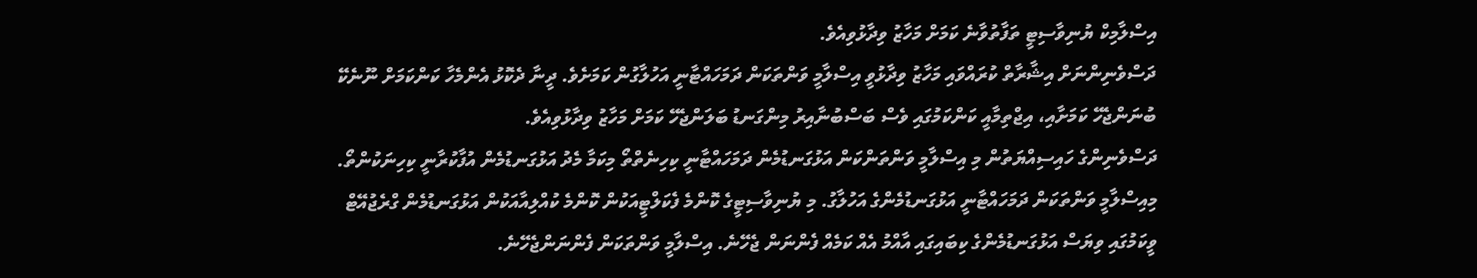އިސްލާމިކް ޔުނިވާސިޓީ ތަފާތުވާނެ ކަމަށް މަހާޒު ވިދާޅުވިއެވެ.
ދަސްވެނިންނަށް އިޝާރާތް ކުރައްވައި މަހާޒު ވިދާޅުވީ އިސްލާމީ ވަންތަކަން ދަމަހައްޓާނީ އަހުލާގުން ކަމަށެވެ. ދީނާ ދެކޮޅު އެންމެހާ ކަންކަމަށް ނޫނެކޭ ބުނަންޖެހޭ ކަމަށާއި، އިޖްތިމާއީ ކަންކަމުގައި ވެސް ބަސްބުނާއިރު މިންގަނޑު ބަލަންޖެހޭ ކަމަށް މަހާޒު ވިދާޅުވިއެވެ.
ދަސްވެނިންގެ ހައިސިއްޔަތުން މި އިސްލާމީ ވަންތަންކަން އަޅުގަނޑުމެން ދަމަހައްޓާނީ ކިހިނެތްތޯ މިކަމާ މެދު އަޅުގަނޑުމެން އުފާކުރާނީ ކިހިނަކުންތޯ. މިއިސްލާމީ ވަންތަކަން ދަމަހައްޓާނީ އަޅުގަނޑުމެންގެ އަހުލާގު. މި ޔުނިވާސިޓީގެ ކޮންމެ ފެކަލްޓީއަކުން ކޮންމެ ކުއްލިއާއަކުން އަޅުގަނޑުމެން ގްރެޖުއޭޓް ވީކަމުގައި ވިޔަސް އަޅުގަނޑުމެންގެ ކިބައިގައި އާއްމު އެއް ކަމެއް ފެންނަން ޖެހޭނެ. އިސްލާމީ ވަންތަކަން ފެންނަންޖެހޭނެ.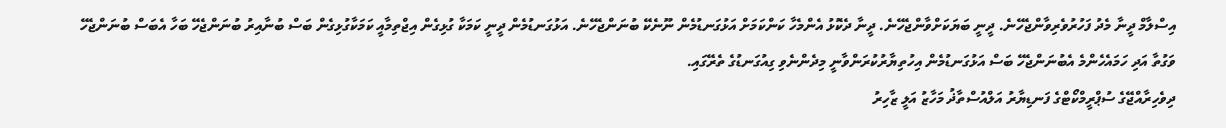އިސްލާމް ދީނާ މެދު ފަހުރުވެރިވާންޖެހޭނެ. ދީނީ ބަޔަކަށްވާންޖެހޭނެ. ދީނާ ދެކޮޅު އެންމެހާ ކަންކަމަށް އަޅުގަނޑުމެން ނޫނެކޭ ބުނަންޖެހޭނެ. އަޅުގަނޑުމެން ދީނީ ކަމަކާ ގުޅިގެން އިޖްތިމާއީ ކަމަކާގުޅިގެން ބަސް ބުނާއިރު ބުނަންޖެހޭ ބަހާ އެބަސް ބުނަންޖެހޭ ވަގުތާ އަދި ހަމައެހެންމެ އެބުނަންޖެހޭ ބަސް އަޅުގަނޑުމެން އިހުތިޔާރުކުރަންވާނީ މިދެންނެވި ގިއުގަނޑުގެ ތެރޭގައި.
ދިވެހިރާއްޖޭގެ ސުޕްރީމްކޯޓްގެ ފަނޑިޔާރު އަލްއުސްތާޛު މަހާޒު އަލީ ޒާހިރު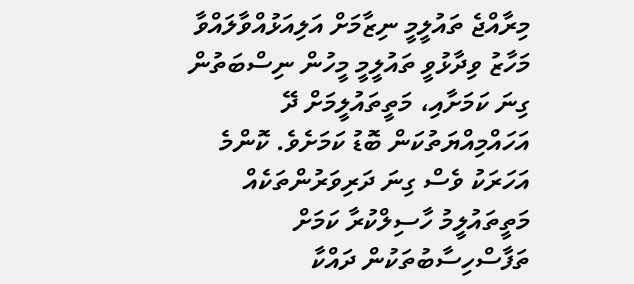މިރާއްޖެ ތައުލީމީ ނިޒާމަށް އަލިއަޅުއްވާލައްވާ މަހާޒު ވިދާޅުވީ ތައުލީމީ މީހުން ނިސްބަތުން ގިނަ ކަމަށާއި، މަތީތައުލީމަށް ދޭ އަހައްމިއްޔަތުކަން ބޮޑު ކަމަށެވެ. ކޮންމެ އަހަރަކު ވެސް ގިނަ ދަރިވަރުންތަކެއް މަތީތައުލީމު ހާސިލްކުރާ ކަމަށް ތަފާސްހިސާބުތަކުން ދައްކާ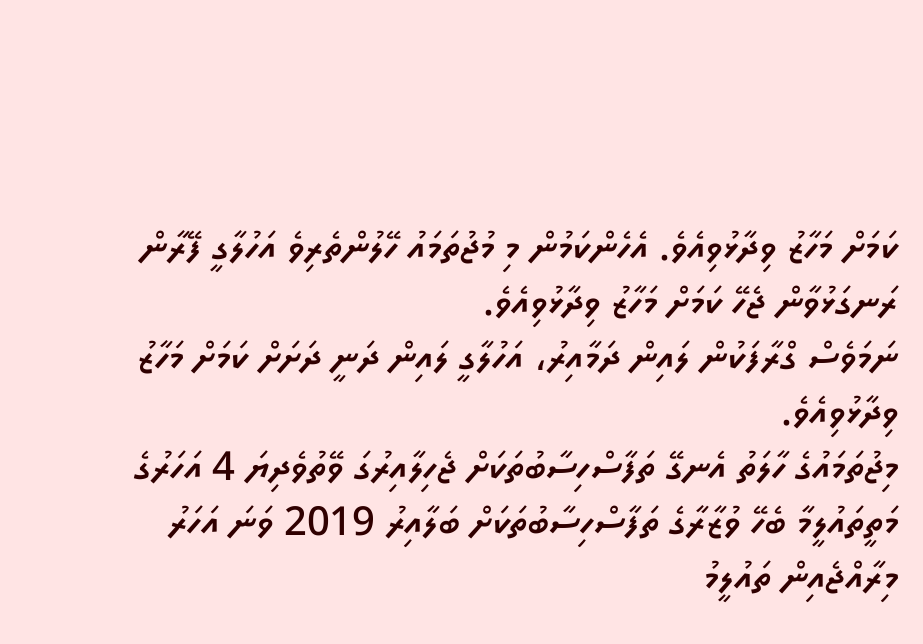ކަމަށް މަހާޒު ވިދާޅުވިއެވެ. އެހެންކަމުން މި މުޖުތަމައު ހޭލުންތެރިވެ އަހުލާގީ ފޭރާން ރަނގަޅުވާން ޖެހޭ ކަމަށް މަހާޒު ވިދާޅުވިއެވެ.
ނަމަވެސް ގްރާފަކުން ލައިން ދަމާއިރު، އަހުލާގީ ލައިން ދަނީ ދަށަށް ކަމަށް މަހާޒު ވިދާޅުވިއެވެ.
މިޖުތަމައުގެ ހާލަތު އެނގޭ ތަފާސްހިސާބުތަކަށް ޖެހިލާއިރުގަ ވޭތުވެދިޔަ 4 އަހަރުގެ މަތީތައުލީމާ ބެހޭ ވުޒާރާގެ ތަފާސްހިސާބުތަކަށް ބަލާއިރު 2019 ވަނަ އަހަރު މިރާއްޖެއިން ތައުލީމު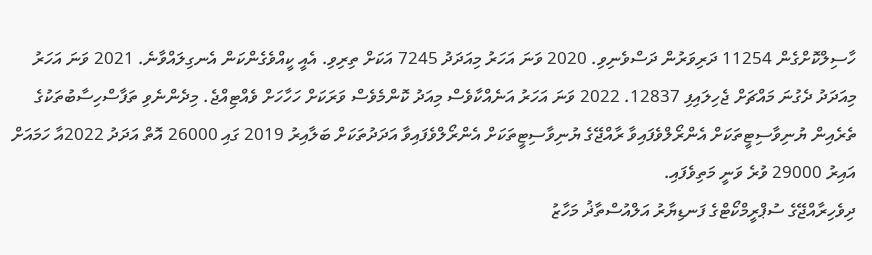ހާސިލްކޮށްގެން 11254 ދަރިވަރުން ދަސްވެނިވި. 2020 ވަނަ އަހަރު މިއަދަދު 7245 އަކަށް ތިރިވި. އެއީ ކީއްވެގެންކަން އެނގިލައްވާނެ. 2021 ވަނަ އަހަރު މިއަދަދު ދެގުނަ މައްޗަށް ޖެހިލައިފި 12837. 2022 ވަނަ އަހަރު އަނެއްކާވެސް މިއަދު ކޮންމެވެސް ވަރަކަށް ހަހާހަށް ވެއްޓިއްޖެ. މިދެންނެވި ތަފާސްހިސާބުތަކުގެ ތެރެއިން ޔުނިވާސިޓީތަކަށް އެންރޯލްވެފައިވާ ރާއްޖޭގެ ޔުނިވާސިޓީތަކަށް އެންރޯލްވެފައިވާ އަދަދުތަކަށް ބަލާއިރު 2019 ގައި 26000 އޮތް އަދަދު 2022އާ ހަމައަށް އައިރު 29000 ވުރެ ވަނީ މަތިވެފައި.
ދިވެހިރާއްޖޭގެ ސުޕްރީމްކޯޓްގެ ފަނޑިޔާރު އަލްއުސްތާޛު މަހާޒު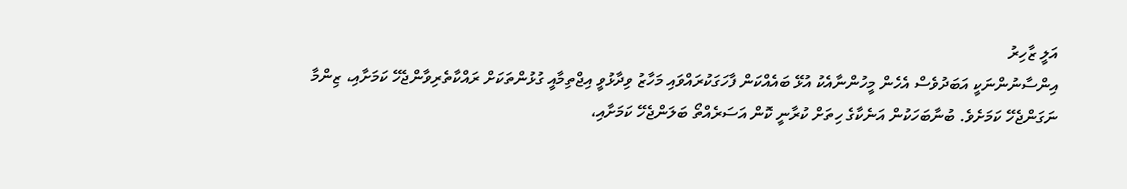އަލީ ޒާހިރު
އިންސާނުންނަކީ އަބަދުވެސް އެހެން މީހުންނާއެކު އުޅޭ ބައެއްކަން ފާހަގަކުރައްވައި މަހާޒު ވިދާޅުވީ އިޖްތިމާއީ ގުޅުންތަކަށް ރައްކާތެރިވާންޖެހޭ ކަމަށާއި، ޒިންމާ ނަގަންޖެހޭ ކަމަށެވެ. ބުނާބަހަކުން އަނެކާގެ ހިތަށް ކުރާނީ ކޮން އަސަރެއްތޯ ބަލަންޖެހޭ ކަމަށާއި،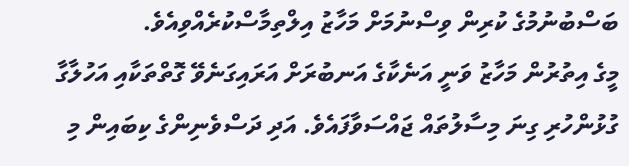ބަސްބުނުމުގެ ކުރިން ވިސްނުމަށް މަހާޒު އިލްތިމާސްކުރެއްވިއެވެ.
މީގެ އިތުރުން މަހާޒު ވަނީ އަނެކާގެ އަނބުރަށް އަރައިގަނެވޭ ގޮތްތަކާއި އަހުލާގާ ގުޅުންހުރި ގިނަ މިސާލުތައް ޖައްސަވާފައެވެ. އަދި ދަސްވެނިންގެ ކިބައިން މި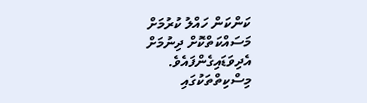ކަންކަން ހައްލު ކުރުމަށް މަސައްކަތްކޮށް ދިނުމަށް އެދިވަޑައިގެންފައެވެ.
މިސްކިތްތަކުގައި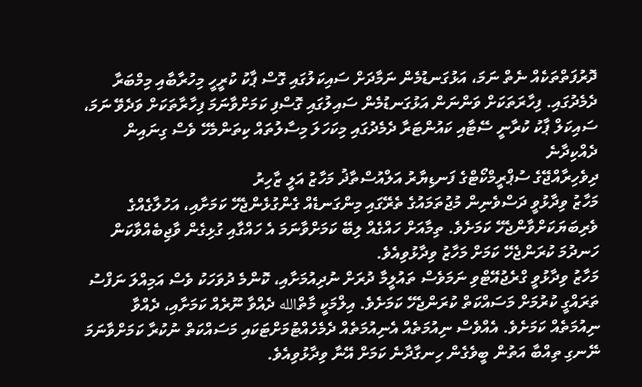ދޮރުފަތްތަކެއް ނެތް ނަމަ، އަޅުގަނޑުމެން ނަމާދަށް ސައިކަލުގައި ގޮސް ޕާކު ކުރީހީ މިހުރާބާއި މިމްބަރާ ދެމެދުގައި. ފިހާރަތަކަށް ވަންނަން އަޅުގަނޑުމެން ސައިލުގައި ގޮސްފި ކަމަށްވާނަމަ ފިހާރާތަކަށް ވަދެވޭ ނަމަ، ސައިކަލް ޕާކު ކުރާނީ ސޭޓާއި ކައުންޓަރާ ދެމެދުގައި މިކަހަލަ މިސާލުތައް ކިތަންމެހޭ ވެސް ގިނައިން ދެއްކިދާނެ
ދިވެހިރާއްޖޭގެ ސުޕްރީމްކޯޓްގެ ފަނޑިޔާރު އަލްއުސްތާޛު މަހާޒު އަލީ ޒާހިރު
މަހާޒު ވިދާޅުވީ ދަސްވެނިން މުޖުތަމައުގެ ތެރޭގައި މިންގަނޑެއް ގެންގުޅެންޖެހޭ ކަމަށާއި، އަހުލާގެއްގެ ވެރިބަޔަކަށްވާންޖެހޭ ކަމަށެވެ. ތިމާއަށް ހައްގެއް ލިބޭ ކަމަށްވާނަމަ އެ ހައްގާއި ގުޅިގެން ވާޖިބެއްވާކަން ހަނދުމަ ކުރަންޖެހޭ ކަމަށް މަހާޒު ވިދާޅުވިއެވެ.
މަހާޒު ވިދާޅުވީ ގްރެޖުއޭޓްވި ނަމަވެސް ތައުލީމާ ދުރަށް ނުދިއުމަށާއި، ކޮންމެ ދުވަހަކު ވެސް އަމިއްލަ ނަފްސު ތަރައްގީ ކުރުމަށް މަސައްކަތް ކުރަންޖެހޭ ކަމަށެވެ. އިލްމަކީ މާތްالله ދެއްވާ ނޫރެއް ކަމަށާއި، ދެއްވާ ނިއުމަތެއް ކަމަށެވެ. އެއްވެސް ނިއުމަތެއް އެނިއުމަތެއް ދެމެހެއްޓުމަށްޓަކައި މަސައްކަތް ނުކުރާ ކަމަށްވާނަމަ ނޭނގި ތިއްބާ އަތުން ބީވެގެން ހިނގާދާނެ ކަމަށް އޭނާ ވިދާޅުވިއެވެ.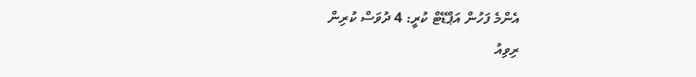އެންމެ ފަހުން އަޕްޑޭޓް ކުރީ: 4 ދުވަސް ކުރިން
ރިވިއު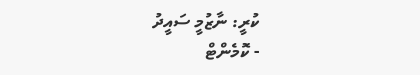ކުރީ: ނާޒުމީ ސައީދު
- ކޮމެންޓް